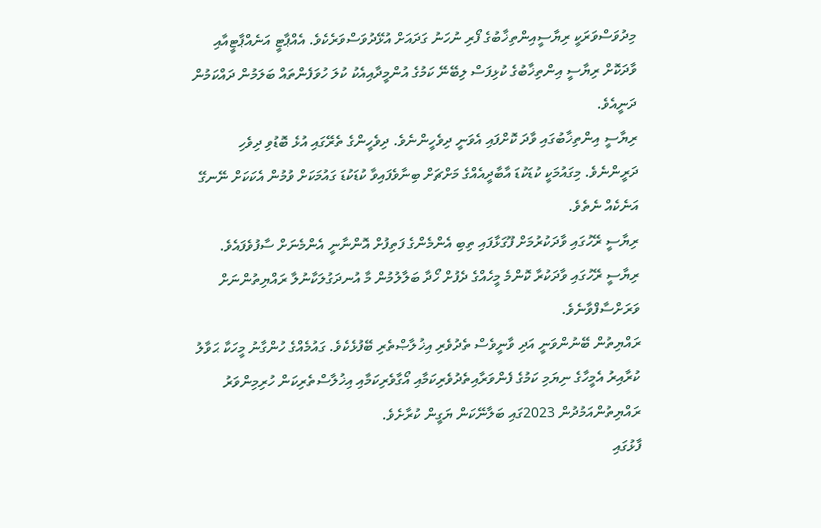މިދުވަސްވަރަކީ ރިޔާސީއިންތިޚާބުގެ ފޯރި ނުހަނު ގަދައަށް އުޅޭދުވަސްވަރެކެވެ. އެއްޕާޓީ އަނެއްޕާޓީއާއި ވާދަކޮށް ރިޔާސީ އިންތިޚާބުގެ ކުޅިފަސް ލިބޭނޭ ކަމުގެ އުންމީދާއިއެކު ކުލަ ހުވަފެންތައް ބަލަމުން ދައްކަމުން ދަނީއެވެ.
ރިޔާސީ އިންތިޚާބުގައި ވާދަ ކޮށްފައި އެވަނީ ދިވެހީންނެވެ. ދިވެހީންގެ ތެރޭގައި އުޅެ ބޮޑުވި ދިވެހި ދަރީންނެވެ. މިގައުމަކީ ކުޑަކުޑަ އާބާދީއެއްގެ މަށްޗަށް ބިނާވެފައިވާ ކުޑަކުޑަ ގައުމަކަށް ވުމުން އެކަކަށް ނޭނގޭ އަނެކެއް ނެތެވެ.
ރިޔާސީ ރޭހުގައި ވާދަކުރުމަށް ފޫގަޅާފައި ތިބި އެންމެންގެ ފަތިފުށް އޮންނާނީ އެންމެނަށް ސާފުވެފައެވެ.
ރިޔާސީ ރޭހުގައި ވާދަކުރާ ކޮންމެ މީހެއްގެ ދެފުށް ހޯދާ ބަލާލުމުން މާ އުނދަގުލަކާނުލާ ރައްޔިތުންނަށް ވަރަށްސާފްވާނެވެ.
ރައްޔިތުން ބޭނުންވަނީ އަދި ވާނީވެސް ތެދުވެރި އިޚުލާޞްތެރި ބޭފުޅެކެވެ. ގައުމެއްގެ ހުންގާނު މީހަކާ ޙަވާލު ކުރާއިރު އެމީހާގެ ނިޔަމި ކަމުގެ ފެންވަރާއިތެދުވެރިކަމާއި އޯގާވެރިކަމާއި އިޚުލާސްތެރިކަން ހުރިމިންވަރު ރައްޔިތުންއަމުދުން 2023ގައި ބަލާނޭކަން ޔަގީން ކުރާށެވެ.
ފާޅުގައި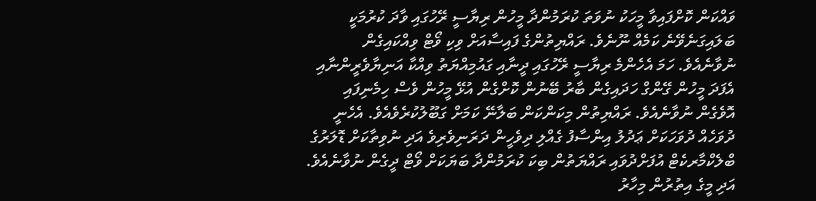ވައްކަން ކޮށްފައިވާ މީހަކު ނުވަތަ ކުރަމުންދާ މީހުން ރިޔާސީ ރޭހުގައި ވާދަ ކުރުމަކީ ބަލައިގަނެވޭނެ ކަމެއް ނޫނެވެ. ރައްޔިތުންގެ ފައިސާއަށް ވިކި ވޯޓް ވިއްކައިގެން ނުވާނެއެވެ. ހަމަ އެހެންމެ ރިޔާސީ ރޭހުގައި ދީނާއި ގައުމިއްޔަތު ވިއްކާ އަނިޔާވެރީންނާއި އެފަދަ މީހުން ގޭންގް ހަދައިގެން ބާރު ބޭނުން ކޮށްގެން އުޅޭ މީހުން ވެސް ހިމެނިފައި އޮވެގެން ނުވާނެއެވެ. ރައްޔިތުން މިކަންކަން ބަލާނޭ ކަމަށް ގަބޫލުކުރެވެއެވެ. އެހެނީ ދުވަހެއް ދުވަހަކަށް ޢަދުލު އިންސާފު ގެއްލި ދިވެހީން ދަރަނިވެރިވެ އަދި ނުވިތާކަށް ޑޮލަރުގެ ބްލެކްމާރކެޓް އުފަށްދުވައި ރައްޔަތުން ބިކަ ކުރަމުންދާ ބަޔަކަށް ވޯޓް ދީގެން ނުވާނެއެވެ.
އަދި މީގެ އިތުރުން މިހާރު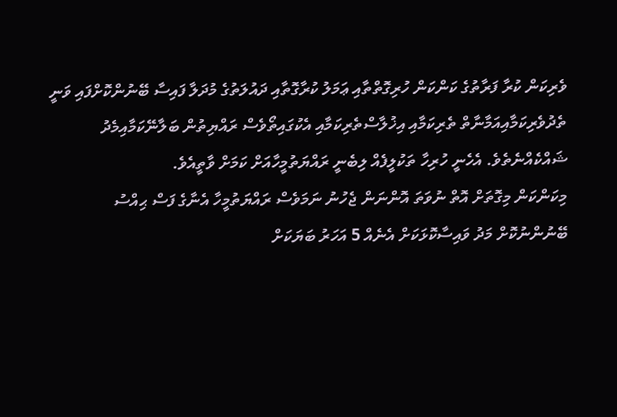ވެރިކަން ކުރާ ފަރާތުގެ ކަންކަން ހުރިގޮތްތާއި ޢަމަލު ކުރާގޮތާއި ދައުލަތުގެ މުދަލާ ފައިސާ ބޭނުންކޮށްފައި ވަނީ ތެދުވެރިކަމާއިއަމާނާތް ތެރިކަމާއި އިޚުލާސްތެރިކަމާއި އެކުގައިތޯވެސް ރައްޔިތުން ބަލާނޭކަމާއިމެދު ޝައްކެއްނެތެވެ. އެހެނީ ހުރިހާ ތަކުލީފެއް ލިބެނީ ރައްޔަތުމީހާއަށް ކަމަށް ވާތީއެވެ.
މިކަންކަން މިގޮތަށް އޮތް ނުވަތަ އޮންނަން ޖެހުނު ނަމަވެސް ރައްޔަތުމީހާ އެނާގެ ފަސް ޙިއްސު ބޭނުންނުކޮށް މަދު ވައިސާކޮޅަކަށް އެނެއް 5 އަހަރު ބަޔަކަށް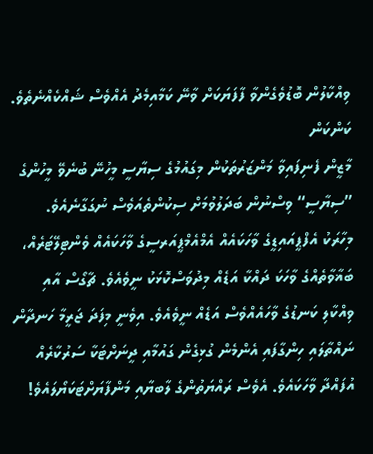ވިއްކާލުން ބޮޑުވެގެންވާ ފާފަޔަކަށް ވާނޭ ކަމާއިމެދު އެއްވެސް ޝައްކެއްނެތެވެ. ކަންކަން
މާޒީން ފެނިފައިވާ މަންޒަރުތަކުން މިގައުމުގެ ސިޔާސީ މީހުނޭ ބުނެވޭ މީހުންގެ ”ސިޔާސީ“ ވިސްނުން ބަދަލުވުމަށް ސިކުންތެއަވެސް ނުގަގާނެއެވެ.
މިހާރަކު އެފްޕީއައިޑީގެ ވާހަކައެއް އެމްއެމްޕީއަރސީގެ ވާހަކައެއް ވެންޓިލޭޓަރެއް، ބަޣާވާތެއްގެ ވާހަކަ ދައްކާ އަޑެއް މިދުވަސްކޮޅަކު ނީވެއެވެ. ޗާގޯސް އާއި ވިއްކާލި ކަނޑުގެ ވާހައެއްވެސް އަޑެއް ނީވެއެވެ. އިވެނީ މިފަދަ ޖަރީމާ ހަނދާން ނައްތާލައި ހިންގާފައި އެންމެން ގުޅިގެން ގައުމާއި ދީނަށްޓަކާ ސަރުކާރެއް އުފައްދާ ވާހަކައެވެ. އެވެސް ރައްޔަތުންގެ ލާބޔާއި މަންފާޔަށްޓަކަޔޯލައެވެ!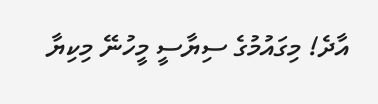އާދެ! މިގައުމުގެ ސިޔާސީ މީހުނޭ މިކިޔާ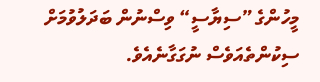މީހުންގެ ”ސިޔާސީ“ ވިސްނުން ބަދަލުވުމަށް ސިކުންތެއަވެސް ނުގަގާނެއެވެ.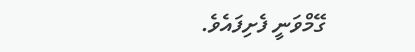ގޭމްވަނީ ފެށިފައެވެ.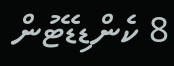8 ކެންޑިޑޭޓުން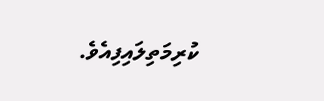ކުރިމަތިލައިފިއެވެ.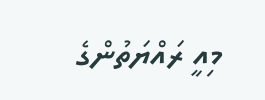މިއީ ރައްޔަތުންގެ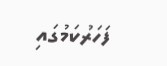ފަހަރުކަމުގައި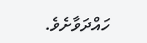ހައްދަވާށެވެ.